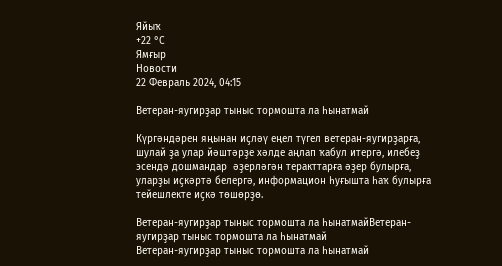Яйыҡ
+22 °С
Ямғыр
Новости
22 Февраль 2024, 04:15

Ветеран-яугирҙар тыныс тормошта ла һынатмай

Күргәндәрен яңынан иҫләү еңел түгел ветеран-яугирҙарға, шулай ҙа улар йәштәрҙе хәлде аңлап ҡабул итергә, илебеҙ эсендә дошмандар  әҙерләгән теракттарға әҙер булырға, уларҙы иҫкәртә белергә, информацион һуғышта һаҡ булырға тейешлекте иҫкә төшөрҙө.

Ветеран-яугирҙар тыныс тормошта ла һынатмайВетеран-яугирҙар тыныс тормошта ла һынатмай
Ветеран-яугирҙар тыныс тормошта ла һынатмай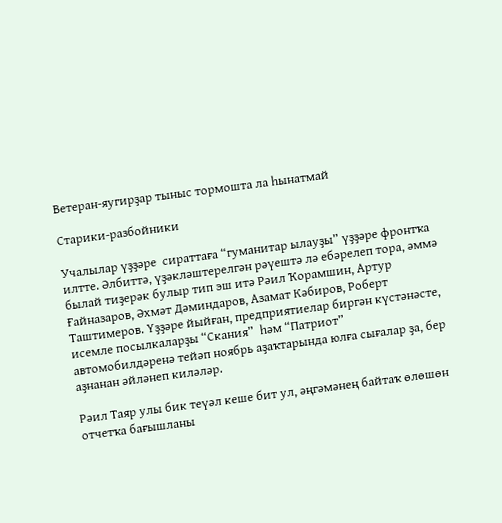Ветеран-яугирҙар тыныс тормошта ла һынатмай

Старики-разбойники

Учалылар үҙҙәре  сираттаға “гуманитар ылауҙы” үҙҙәре фронтҡа илтте. Әлбиттә, үҙәкләштерелгән рәүештә лә ебәрелеп тора, әммә былай тиҙерәк булыр тип эш итә Рәил Ҡорамшин, Артур Ғайназаров, Әхмәт Дәминдаров, Азамат Кәбиров, Роберт Таштимеров. Үҙҙәре йыйған, предприятиелар биргән күстәнәсте, исемле посылкаларҙы “Скания”  һәм “Патриот” автомобилдәренә тейәп ноябрь аҙаҡтарында юлға сығалар ҙа, бер аҙнанан әйләнеп киләләр.

Рәил Таяр улы бик теүәл кеше бит ул, әңгәмәнең байтаҡ өлөшөн отчетҡа бағышланы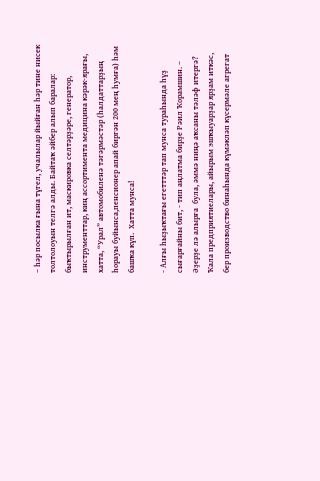– һәр посылка ғына түгел, учалылар йыйған һәр тине нисек толтолоуын телгә алды. Байтаҡ әйбер алып баралар: быҡтырылған ит, маскировка селтәрҙәре, генератор, инструменттар, киң ассортимента медицина кәрәк-ярағы, хатта, “Урал” автомобиленә тәгәрмәстәр (һалдаттарҙың һорауы буйынса,пенсионер апай биргән 200 мең һумға) һәм башҡа күп.  Хатта мунса!

- Алғы һыҙыҡтағы егетттәр тап мунса тураһында һүҙ сығарғайны бит, - тип аңлатма бирҙе Рәил Ҡорамшин. – Әҙерҙе лә алырға  була, әммә ниңә аҡсаны тәләф итергә? Ҡала предприятиелары, айырым эшҡыуарҙар ярҙам иткәс, бер производство бинаһында күмәкләп күсермәле агрегат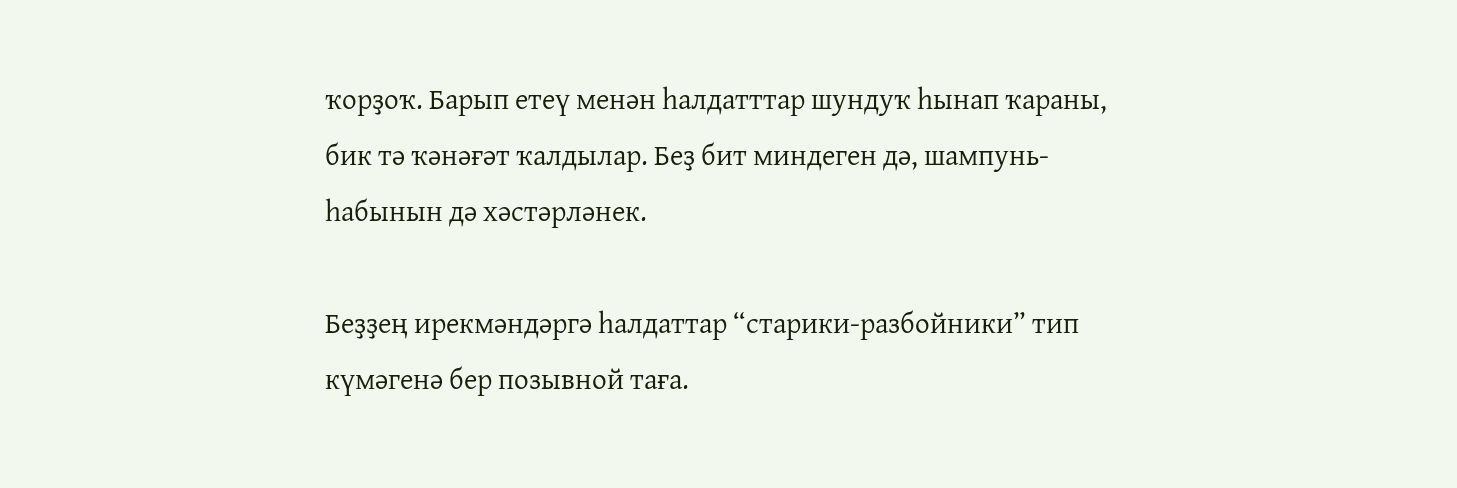ҡорҙоҡ. Барып етеү менән һалдатттар шундуҡ һынап ҡараны, бик тә ҡәнәғәт ҡалдылар. Беҙ бит миндеген дә, шампунь-һабынын дә хәстәрләнек.

Беҙҙең ирекмәндәргә һалдаттар “старики-разбойники” тип күмәгенә бер позывной таға.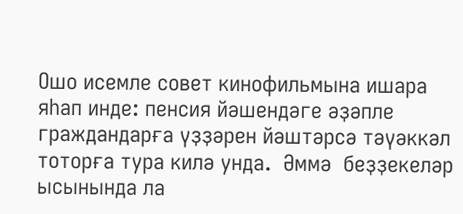Ошо исемле совет кинофильмына ишара яһап инде: пенсия йәшендәге әҙәпле граждандарға үҙҙәрен йәштәрсә тәүәккәл тоторға тура килә унда.  Әммә  беҙҙекеләр ысынында ла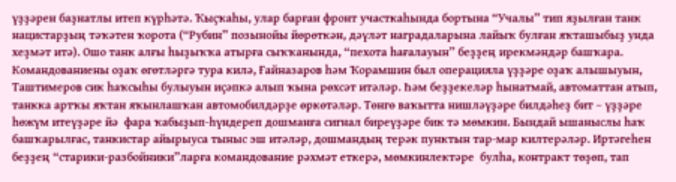үҙҙәрен баҙнатлы итеп күрһәтә. Ҡыҫҡаһы, улар барған фронт участкаһында бортына “Учалы” тип яҙылған танк нацистарҙың тәҡәтен ҡорота (“Рубин” позынойы йөрөткән, дәүләт наградаларына лайыҡ булған яҡташыбыҙ унда хеҙмәт итә). Ошо танк алғы һыҙыҡҡа атырға сыҡҡанында, “пехота һағалауын” беҙҙең ирекмәндәр башҡара.  Командованиены оҙаҡ өгөтләргә тура килә, Ғайназаров һәм Ҡорамшин был операцияла үҙҙәре оҙаҡ алышыуын, Таштимеров сик һаҡсыһы булыуын иҫәпкә алып ҡына рөхсәт итәләр. Һәм беҙҙекеләр һынатмай, автоматтан атып, танкка артҡы яҡтан яҡынлашҡан автомобилдәрҙе өркөтәләр. Төнгө ваҡытта нишләүҙәре билдәһеҙ бит – үҙҙәре һөжүм итеүҙәре йә  фара ҡабыҙып-һүндереп дошманға сигнал биреүҙәре бик тә мөмкин. Бындай ышаныслы һаҡ башҡарылғас, танкистар айырыуса тыныс эш итәләр, дошмандың терәк пунктын тар-мар килтерәләр. Иртәгеһен беҙҙең “старики-разбойники”ларға командование рәхмәт еткерә, мөмкинлектәре  булһа, контракт төҙөп, тап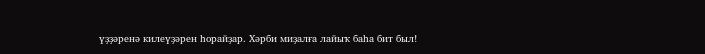үҙҙәренә килеүҙәрен һорайҙар. Хәрби миҙалға лайыҡ баһа бит был!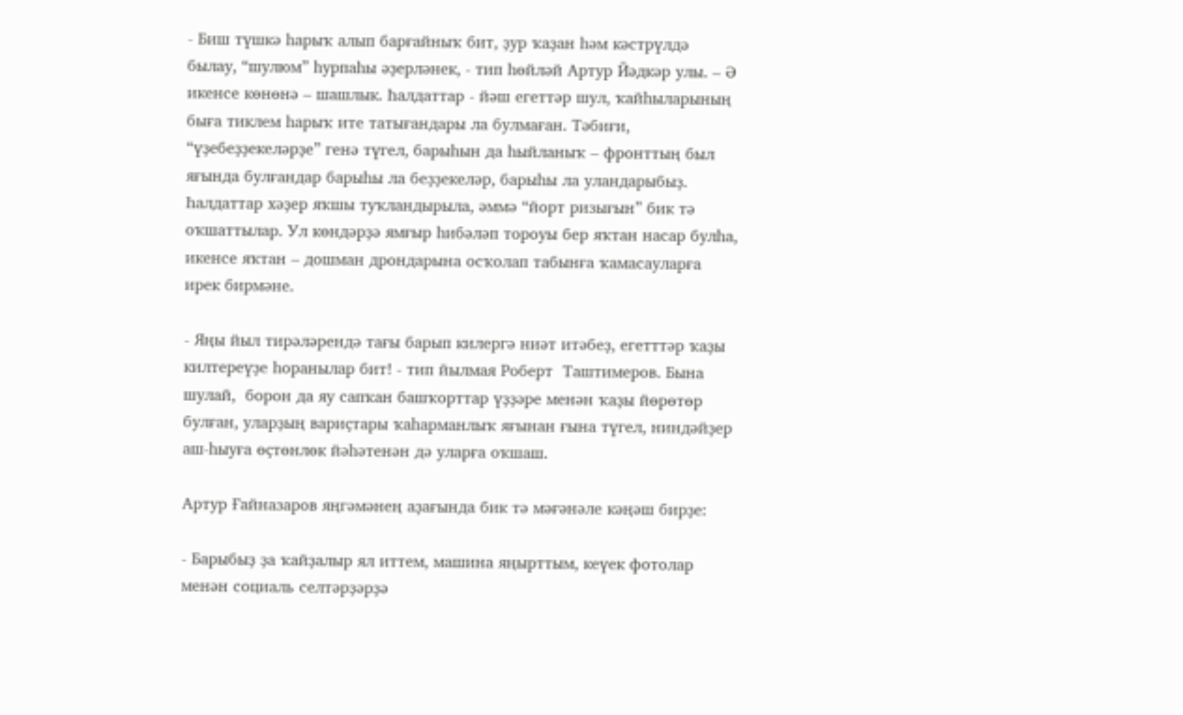- Биш түшкә һарыҡ алып барғайныҡ бит, ҙур ҡаҙан һәм кәстрүлдә былау, “шулюм” һурпаһы әҙерләнек, - тип һөйләй Артур Йәдкәр улы. – Ә икенсе көнөнә – шашлык. Һалдаттар - йәш егеттәр шул, ҡайһыларының быға тиклем һарыҡ ите татығандары ла булмаған. Тәбиғи, “үҙебеҙҙекеләрҙе” генә түгел, барыһын да һыйланыҡ – фронттың был яғында булғандар барыһы ла беҙҙекеләр, барыһы ла уландарыбыҙ. Һалдаттар хәҙер яҡшы туҡландырыла, әммә “йорт ризығын” бик тә оҡшаттылар. Ул көндәрҙә ямғыр һибәләп тороуы бер яҡтан насар булһа, икенсе яҡтан – дошман дрондарына осҡолап табынға ҡамасауларға ирек бирмәне.

- Яңы йыл тирәләрендә тағы барып килергә ниәт итәбеҙ, егетттәр ҡаҙы килтереүҙе һоранылар бит! - тип йылмая Роберт  Таштимеров. Бына шулай,  борон да яу сапҡан башҡорттар үҙҙәре менән ҡаҙы йөрөтөр булған, уларҙың вариҫтары ҡаһарманлыҡ яғынан ғына түгел, ниндәйҙер аш-һыуға өҫтөнлөк йәһәтенән дә уларға оҡшаш.

Артур Ғайназаров яңгәмәнең аҙағында бик тә мәғәнәле кәңәш бирҙе:

- Барыбыҙ ҙа ҡайҙалыр ял иттем, машина яңырттым, кеүек фотолар менән социаль селтәрҙәрҙә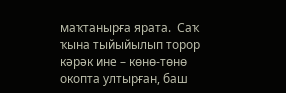маҡтанырға ярата.  Саҡ ҡына тыйыйылып торор кәрәк ине – көнө-төнө окопта ултырған, баш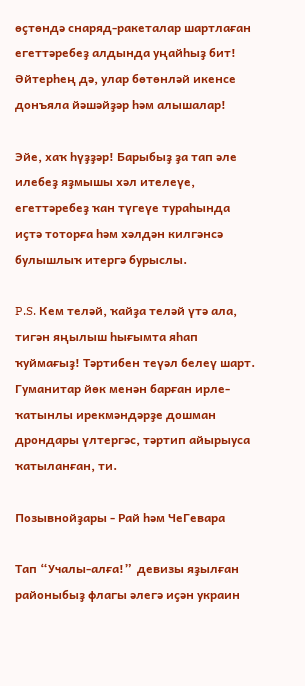өҫтөндә снаряд-ракеталар шартлаған егеттәребеҙ алдында уңайһыҙ бит!  Әйтерһең дә, улар бөтөнләй икенсе донъяла йәшәйҙәр һәм алышалар!

Эйе, хаҡ һүҙҙәр! Барыбыҙ ҙа тап әле илебеҙ яҙмышы хәл ителеүе, егеттәребеҙ ҡан түгеүе тураһында иҫтә тоторға һәм хәлдән килгәнсә булышлыҡ итергә бурыслы.

P.S. Кем теләй, ҡайҙа теләй үтә ала, тигән яңылыш һығымта яһап ҡуймағыҙ! Тәртибен теүәл белеү шарт. Гуманитар йөк менән барған ирле-ҡатынлы ирекмәндәрҙе дошман дрондары үлтергәс, тәртип айырыуса ҡатыланған, ти.

Позывнойҙары - Рай һәм ЧеГевара

Тап “Учалы-алға!”  девизы яҙылған районыбыҙ флагы әлегә иҫән украин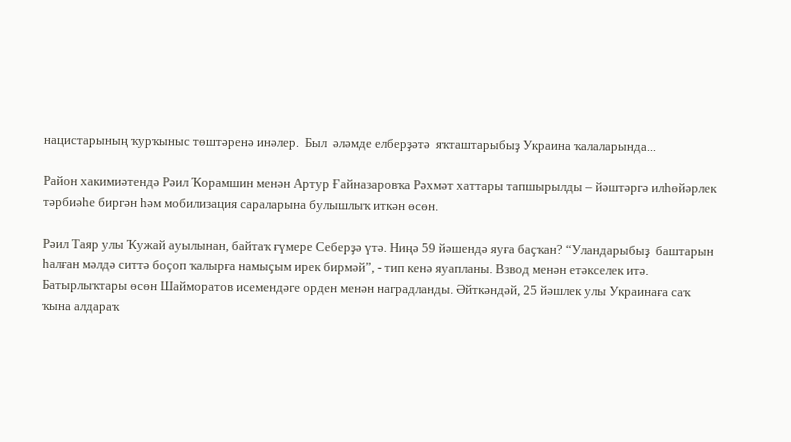нацистарының ҡурҡыныс төштәренә инәлер.  Был  әләмде елберҙәтә  яҡташтарыбыҙ Украина ҡалаларында...

Район хакимиәтендә Рәил Ҡорамшин менән Артур Ғайназаровҡа Рәхмәт хаттары тапшырылды – йәштәргә илһөйәрлек тәрбиәһе биргән һәм мобилизация сараларына булышлыҡ иткән өсөн.

Рәил Таяр улы Ҡужай ауылынан, байтаҡ ғүмере Себерҙә үтә. Ниңә 59 йәшендә яуға баҫҡан? “Уландарыбыҙ  баштарын һалған мәлдә ситтә боҫоп ҡалырға намыҫым ирек бирмәй”, - тип кенә яуапланы. Взвод менән етәкселек итә. Батырлыҡтары өсөн Шайморатов исемендәге орден менән наградланды. Әйткәндәй, 25 йәшлек улы Украинаға саҡ ҡына алдараҡ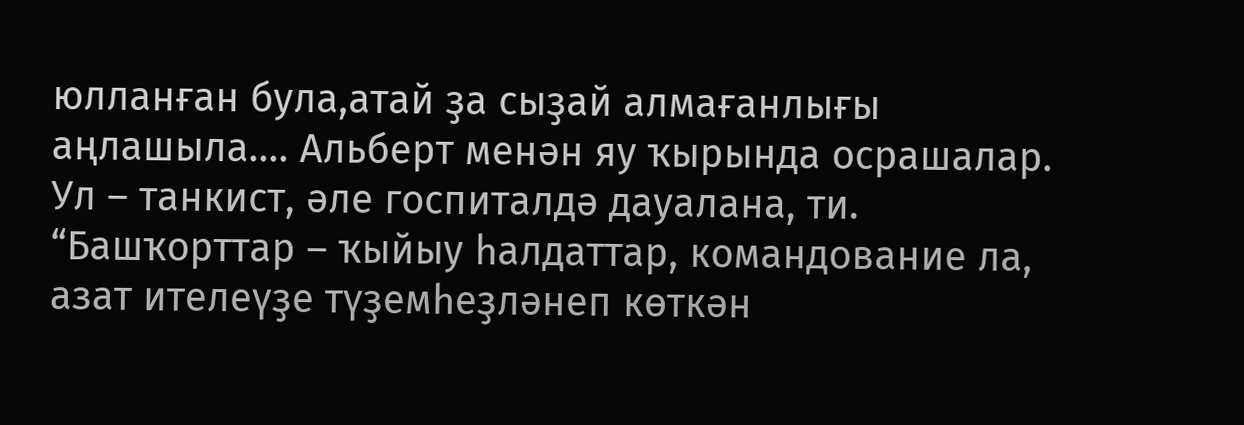юлланған була,атай ҙа сыҙай алмағанлығы аңлашыла.... Альберт менән яу ҡырында осрашалар. Ул – танкист, әле госпиталдә дауалана, ти. “Башҡорттар – ҡыйыу һалдаттар, командование ла, азат ителеүҙе түҙемһеҙләнеп көткән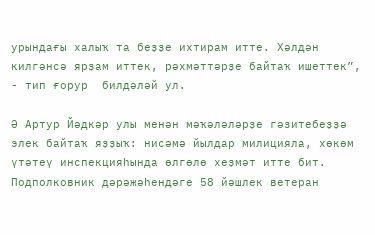урындағы халыҡ та беҙҙе ихтирам итте. Хәлдән килгәнсә ярҙам иттек, рәхмәттәрҙе байтаҡ ишеттек”, - тип ғорур  билдәләй ул.

Ә Артур Йәдкәр улы менән мәҡәләләрҙе гәзитебеҙҙә элек байтаҡ яҙҙыҡ: нисәмә йылдар милицияла, хөкөм үтәтеү инспекцияһында өлгөлө хеҙмәт итте бит. Подполковник дәрәжәһендәге 58 йәшлек ветеран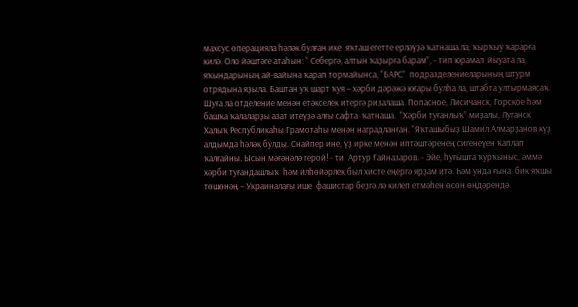махсус операцияла һәләк булған ике  яҡташ егетте ерләүҙә ҡатнаша ла, ҡырҡыу ҡарарға килә. Оло йәштәге атаһын: “ Себергә, алтын ҡаҙырға барам”, - тип юрамал  йыуата ла,  яҡындарының ай-вайына ҡарап тормайынса, “БАРС”  подразделениеларының штурм отрядына яҙыла. Баштан уҡ шарт ҡуя – хәрби дәрәжә юғары булһа ла, штабта ултырмаясаҡ. Шуға ла отделение менән етәкселек итергә ризалаша. Попасное, Лисичанск, Горское һәм башҡа ҡалаларҙы азат итеүҙә алғы сафта  ҡатнаша.  “Хәрби туғанлыҡ” миҙалы, Луганск Халыҡ Республикаһы Грамотаһы менән наградланған. “Яҡташыбыҙ Шамил Алмарҙанов күҙ алдымда һәләк булды. Снайпер ине, үҙ ирке менән иптәштәренең сигенеүен ҡаплап ҡалғайны. Ысын мәғәнәлә герой! - ти  Артур Ғайназаров. - Эйе, һуғышта ҡурҡыныс, әммә хәрби туғандашлыҡ  һәм илһөйәрлек был хисте еңергә ярҙам итә. Һәм унда ғына  бик яҡшы төшөнәң – Украиналағы ише  фашистар беҙгә лә килеп етмәһен өсөн өңдәрендә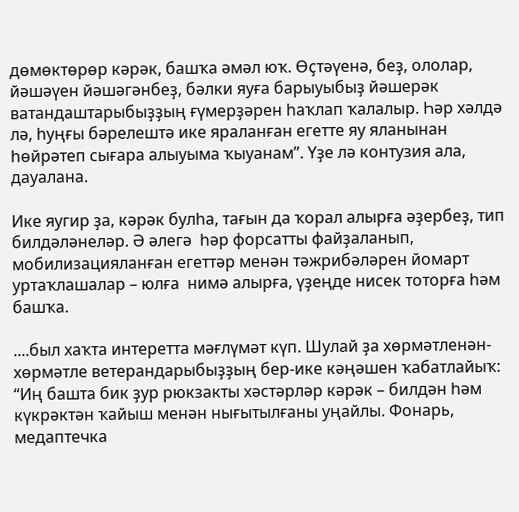дөмөктөрөр кәрәк, башҡа әмәл юҡ. Өҫтәүенә, беҙ, ололар, йәшәүен йәшәгәнбеҙ, бәлки яуға барыуыбыҙ йәшерәк ватандаштарыбыҙҙың ғүмерҙәрен һаҡлап ҡалалыр. Һәр хәлдә лә, һуңғы бәрелештә ике яраланған егетте яу яланынан  һөйрәтеп сығара алыуыма ҡыуанам”. Үҙе лә контузия ала, дауалана.

Ике яугир ҙа, кәрәк булһа, тағын да ҡорал алырға әҙербеҙ, тип билдәләнеләр. Ә әлегә  һәр форсатты файҙаланып, мобилизацияланған егеттәр менән тәжрибәләрен йомарт уртаҡлашалар – юлға  нимә алырға, үҙеңде нисек тоторға һәм башҡа.

....был хаҡта интеретта мәғлүмәт күп. Шулай ҙа хөрмәтленән-хөрмәтле ветерандарыбыҙҙың бер-ике кәңәшен ҡабатлайыҡ: “Иң башта бик ҙур рюкзакты хәстәрләр кәрәк – билдән һәм күкрәктән ҡайыш менән нығытылғаны уңайлы. Фонарь, медаптечка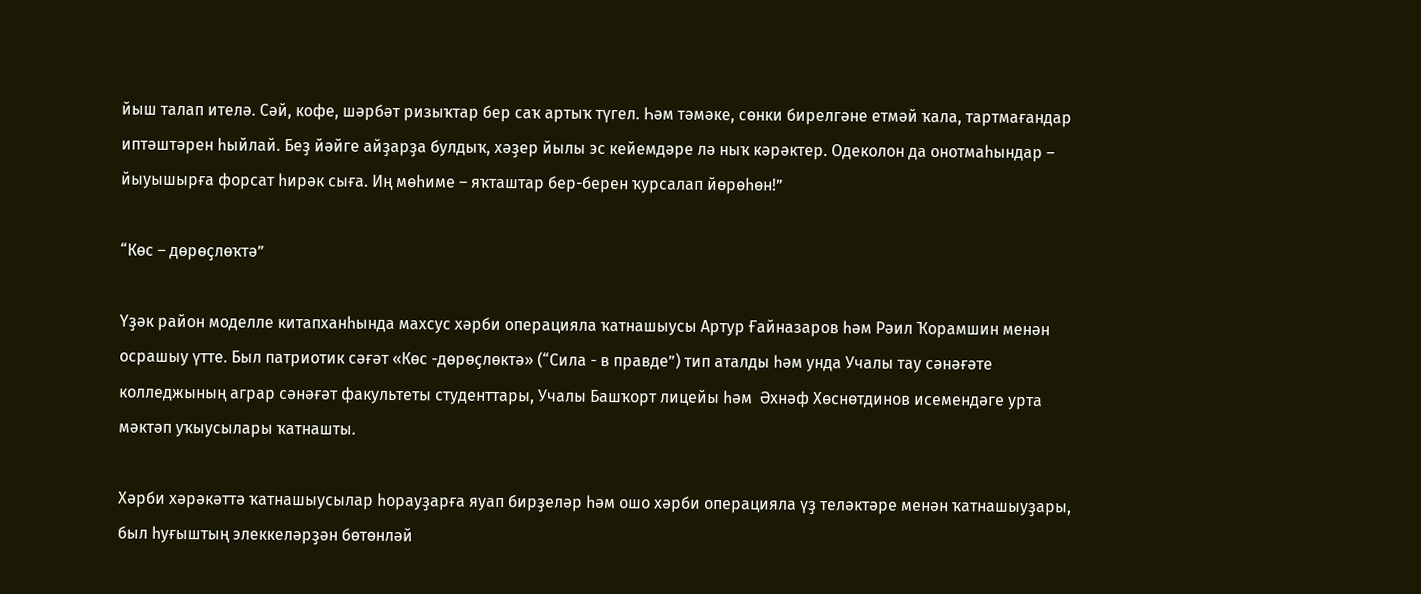йыш талап ителә. Сәй, кофе, шәрбәт ризыҡтар бер саҡ артыҡ түгел. Һәм тәмәке, сөнки бирелгәне етмәй ҡала, тартмағандар иптәштәрен һыйлай. Беҙ йәйге айҙарҙа булдыҡ, хәҙер йылы эс кейемдәре лә ныҡ кәрәктер. Одеколон да онотмаһындар – йыуышырға форсат һирәк сыға. Иң мөһиме – яҡташтар бер-берен ҡурсалап йөрөһөн!”

“Көс – дөрөҫлөҡтә”

Үҙәк район моделле китапханһында махсус хәрби операцияла ҡатнашыусы Артур Ғайназаров һәм Рәил Ҡорамшин менән осрашыу үтте. Был патриотик сәғәт «Көс -дөрөҫлөктә» (“Сила - в правде”) тип аталды һәм унда Учалы тау сәнәғәте колледжының аграр сәнәғәт факультеты студенттары, Учалы Башҡорт лицейы һәм  Әхнәф Хөснөтдинов исемендәге урта мәктәп уҡыусылары ҡатнашты.

Хәрби хәрәкәттә ҡатнашыусылар һорауҙарға яуап бирҙеләр һәм ошо хәрби операцияла үҙ теләктәре менән ҡатнашыуҙары, был һуғыштың элеккеләрҙән бөтөнләй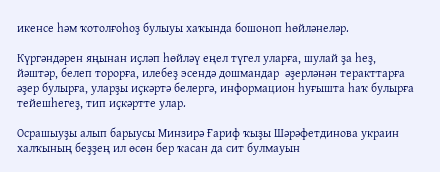икенсе һәм ҡотолғоһоҙ булыуы хаҡында бошоноп һөйләнеләр.

Күргәндәрен яңынан иҫләп һөйләү еңел түгел уларға, шулай ҙа һеҙ, йәштәр, белеп торорға, илебеҙ эсендә дошмандар  әҙерләнән теракттарға әҙер булырға, уларҙы иҫкәртә белергә, информацион һуғышта һаҡ булырға тейешһегеҙ, тип иҫкәртте улар.

Осрашыуҙы алып барыусы Минзирә Ғариф ҡыҙы Шәрәфетдинова украин халҡының беҙҙең ил өсөн бер ҡасан да сит булмауын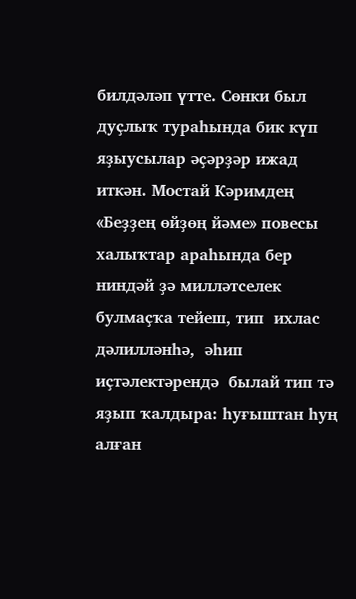билдәләп үтте. Сөнки был дуҫлыҡ тураһында бик күп яҙыусылар әҫәрҙәр ижад иткән. Мостай Кәримдең «Беҙҙең өйҙөң йәме» повесы халыҡтар араһында бер ниндәй ҙә милләтселек булмаҫҡа тейеш, тип  ихлас дәлилләнһә,  әһип иҫтәлектәрендә  былай тип тә яҙып ҡалдыра: һуғыштан һуң алған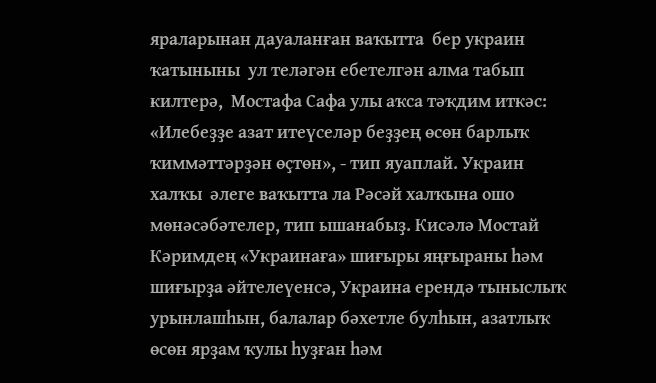яраларынан дауаланған ваҡытта  бер украин ҡатыныны  ул теләгән ебетелгән алма табып килтерә,  Мостафа Сафа улы аҡса тәҡдим иткәс: «Илебеҙҙе азат итеүселәр беҙҙең өсөн барлыҡ ҡиммәттәрҙән өҫтөн», - тип яуаплай. Украин халҡы  әлеге ваҡытта ла Рәсәй халҡына ошо  мөнәсәбәтелер, тип ышанабыҙ. Кисәлә Мостай Кәримдең «Украинаға» шиғыры яңғыраны һәм шиғырҙа әйтелеүенсә, Украина ерендә тыныслыҡ урынлашһын, балалар бәхетле булһын, азатлыҡ өсөн ярҙам ҡулы һуҙған һәм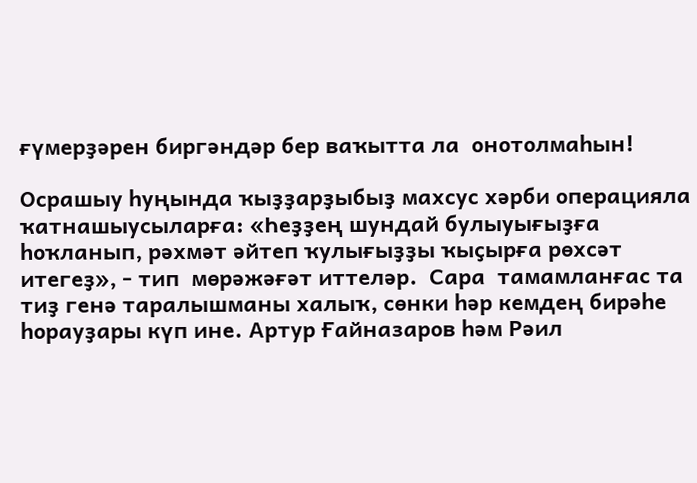ғүмерҙәрен биргәндәр бер ваҡытта ла  онотолмаһын!

Осрашыу һуңында ҡыҙҙарҙыбыҙ махсус хәрби операцияла ҡатнашыусыларға: «Һеҙҙең шундай булыуығыҙға һоҡланып, рәхмәт әйтеп ҡулығыҙҙы ҡыҫырға рөхсәт итегеҙ», - тип  мөрәжәғәт иттеләр.  Сара  тамамланғас та тиҙ генә таралышманы халыҡ, сөнки һәр кемдең бирәһе һорауҙары күп ине. Артур Ғайназаров һәм Рәил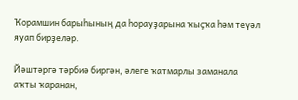Ҡорамшин барыһының да һорауҙарына ҡыҫҡа һәм теүәл яуап бирҙеләр.

Йәштәргә тәрбиә биргән, әлеге ҡатмарлы заманала аҡты ҡаранан,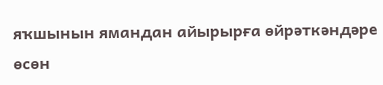яҡшынын ямандан айырырға өйрәткәндәре өсөн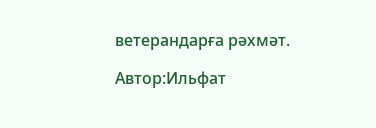ветерандарға рәхмәт.

Автор:Ильфат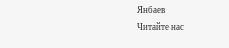Янбаев
Читайте нас